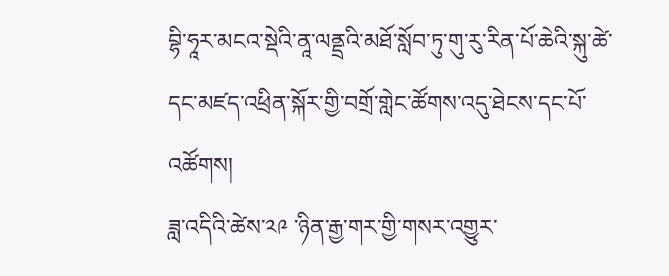བྷི་ཧཱར་མངའ་སྡེའི་ནཱ་ལནྡྲའི་མཐོ་སློབ་ཏུ་གུ་རུ་རིན་པོ་ཆེའི་སྐུ་ཚེ་དང་མཛད་འཕྲིན་སྐོར་གྱི་བགྲོ་གླེང་ཚོགས་འདུ་ཐེངས་དང་པོ་འཚོགས།
ཟླ་འདིའི་ཚེས་༢༩ ་ཉིན་རྒྱ་གར་གྱི་གསར་འགྱུར་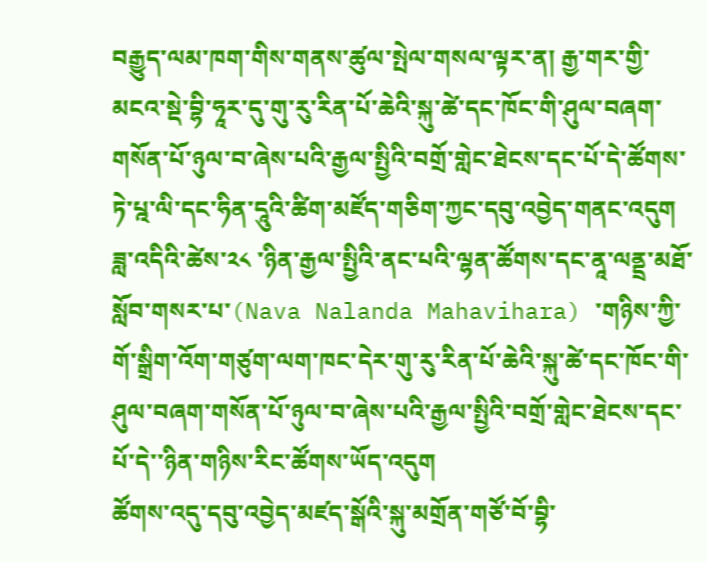བརྒྱུད་ལམ་ཁག་གིས་གནས་ཚུལ་སྤེལ་གསལ་ལྟར་ན། རྒྱ་གར་གྱི་མངའ་སྡེ་བྷི་ཧཱར་དུ་གུ་རུ་རིན་པོ་ཆེའི་སྐུ་ཚེ་དང་ཁོང་གི་ཤུལ་བཞག་གསོན་པོ་ཉུལ་བ་ཞེས་པའི་རྒྱལ་སྤྱིའི་བགྲོ་གླེང་ཐེངས་དང་པོ་དེ་ཚོགས་ཏེ་པྰ་ལི་དང་ཧིན་དཱུའི་ཚིག་མཛོད་གཅིག་ཀྱང་དབུ་འབྱེད་གནང་འདུག
ཟླ་འདིའི་ཚེས་༢༨ ་ཉིན་རྒྱལ་སྤྱིའི་ནང་པའི་ལྷན་ཚོགས་དང་ནཱ་ལནྡྲ་མཐོ་སློབ་གསར་པ་(Nava Nalanda Mahavihara) ་གཉིས་ཀྱི་གོ་སྒྲིག་འོག་གཙུག་ལག་ཁང་དེར་གུ་རུ་རིན་པོ་ཆེའི་སྐུ་ཚེ་དང་ཁོང་གི་ཤུལ་བཞག་གསོན་པོ་ཉུལ་བ་ཞེས་པའི་རྒྱལ་སྤྱིའི་བགྲོ་གླེང་ཐེངས་དང་པོ་དེ་་ཉིན་གཉིས་རིང་ཚོགས་ཡོད་འདུག
ཚོགས་འདུ་དབུ་འབྱེད་མཛད་སྒོའི་སྐུ་མགྲོན་གཙོ་བོ་བྷི་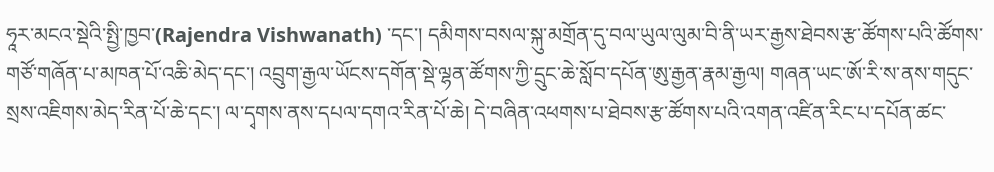ཧཱར་མངའ་སྡེའི་སྤྱི་ཁྱབ་(Rajendra Vishwanath) ་དང་། དམིགས་བསལ་སྐུ་མགྲོན་དུ་བལ་ཡུལ་ལུམ་བི་ནི་ཡར་རྒྱས་ཐེབས་རྩ་ཚོགས་པའི་ཚོགས་གཙོ་གཞོན་པ་མཁན་པོ་འཆི་མེད་དང་། འབྲུག་རྒྱལ་ཡོངས་དགོན་སྡེ་ལྷན་ཚོགས་ཀྱི་དྲུང་ཆེ་སློབ་དཔོན་ཨུ་རྒྱན་རྣམ་རྒྱལ། གཞན་ཡང་ཨོ་རི་ས་ནས་གདུང་སྲས་འཇིགས་མེད་རིན་པོ་ཆེ་དང་། ལ་དྭགས་ནས་དཔལ་དགའ་རིན་པོ་ཆེ། དེ་བཞིན་འཕགས་པ་ཐེབས་རྩ་ཚོགས་པའི་འགན་འཛིན་རིང་པ་དཔོན་ཚང་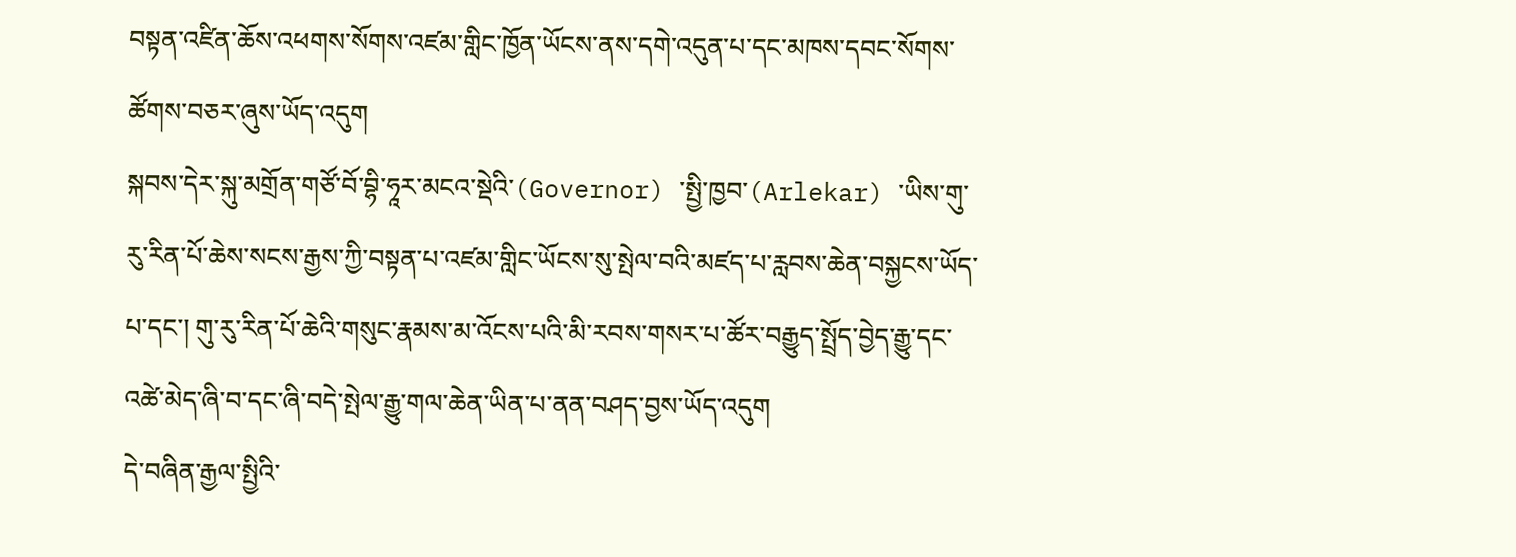བསྟན་འཛིན་ཆོས་འཕགས་སོགས་འཛམ་གླིང་ཁྱོན་ཡོངས་ནས་དགེ་འདུན་པ་དང་མཁས་དབང་སོགས་ཚོགས་བཅར་ཞུས་ཡོད་འདུག
སྐབས་དེར་སྐུ་མགྲོན་གཙོ་བོ་བྷི་ཧཱར་མངའ་སྡེའི་(Governor) ་སྤྱི་ཁྱབ་(Arlekar) ་ཡིས་གུ་རུ་རིན་པོ་ཆེས་སངས་རྒྱས་ཀྱི་བསྟན་པ་འཛམ་གླིང་ཡོངས་སུ་སྤེལ་བའི་མཛད་པ་རླབས་ཆེན་བསྐྱངས་ཡོད་པ་དང་། གུ་རུ་རིན་པོ་ཆེའི་གསུང་རྣམས་མ་འོངས་པའི་མི་རབས་གསར་པ་ཚོར་བརྒྱུད་སྤྲོད་བྱེད་རྒྱུ་དང་འཚེ་མེད་ཞི་བ་དང་ཞི་བདེ་སྤེལ་རྒྱུ་གལ་ཆེན་ཡིན་པ་ནན་བཤད་བྱས་ཡོད་འདུག
དེ་བཞིན་རྒྱལ་སྤྱིའི་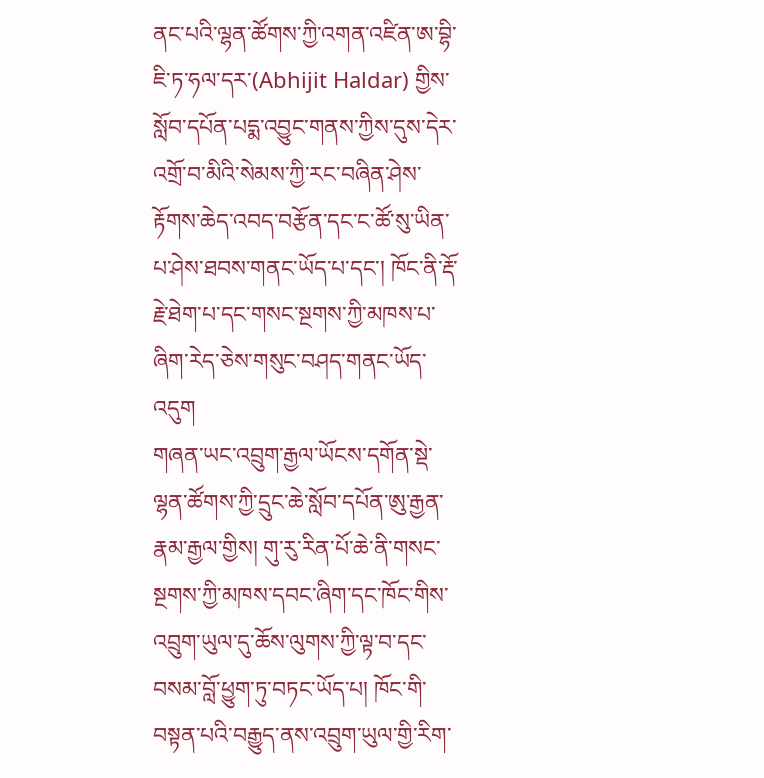ནང་པའི་ལྷན་ཚོགས་ཀྱི་འགན་འཛིན་ཨ་བྷི་ཇི་ཏ་ཧལ་དར་(Abhijit Haldar) གྱིས་སློབ་དཔོན་པདྨ་འབྱུང་གནས་ཀྱིས་དུས་དེར་འགྲོ་བ་མིའི་སེམས་ཀྱི་རང་བཞིན་ཤེས་རྟོགས་ཆེད་འབད་བརྩོན་དང་ང་ཚོ་སུ་ཡིན་པ་ཤེས་ཐབས་གནང་ཡོད་པ་དང་། ཁོང་ནི་རྡོ་རྗེ་ཐེག་པ་དང་གསང་སྔགས་ཀྱི་མཁས་པ་ཞིག་རེད་ཅེས་གསུང་བཤད་གནང་ཡོད་འདུག
གཞན་ཡང་འབྲུག་རྒྱལ་ཡོངས་དགོན་སྡེ་ལྷན་ཚོགས་ཀྱི་དྲུང་ཆེ་སློབ་དཔོན་ཨུ་རྒྱན་རྣམ་རྒྱལ་གྱིས། གུ་རུ་རིན་པོ་ཆེ་ནི་གསང་སྔགས་ཀྱི་མཁས་དབང་ཞིག་དང་ཁོང་གིས་འབྲུག་ཡུལ་དུ་ཆོས་ལུགས་ཀྱི་ལྟ་བ་དང་བསམ་བློ་ཕྱུག་ཏུ་བཏང་ཡོད་པ། ཁོང་གི་བསྟན་པའི་བརྒྱུད་ནས་འབྲུག་ཡུལ་གྱི་རིག་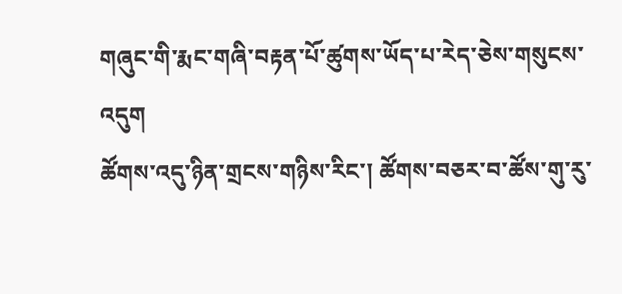གཞུང་གི་རྨང་གཞི་བརྟན་པོ་ཚུགས་ཡོད་པ་རེད་ཅེས་གསུངས་འདུག
ཚོགས་འདུ་ཉིན་གྲངས་གཉིས་རིང་། ཚོགས་བཅར་བ་ཚོས་གུ་རུ་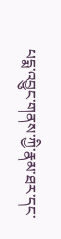པདྨ་འབྱུང་གནས་ཀྱི་རྣམ་ཐར་དང་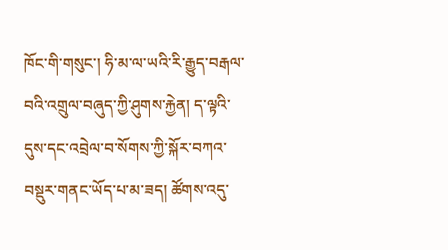ཁོང་གི་གསུང་། ཧི་མ་ལ་ཡའི་རི་རྒྱུད་བརྒལ་བའི་འགྲུལ་བཞུད་ཀྱི་ཤུགས་རྐྱེན། ད་ལྟའི་དུས་དང་འབྲེལ་བ་སོགས་ཀྱི་སྐོར་བཀའ་བསྡུར་གནང་ཡོད་པ་མ་ཟད། ཚོགས་འདུ་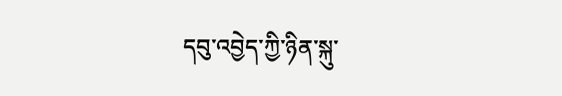དབུ་འབྱེད་ཀྱི་ཉིན་སྐུ་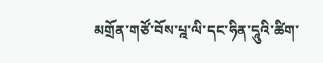མགྲོན་གཙོ་བོས་པྰ་ལི་དང་ཧིན་དཱུའི་ཚིག་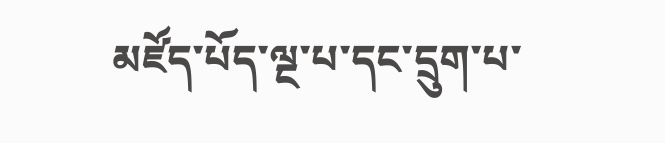མཛོད་པོད་ལྔ་པ་དང་དྲུག་པ་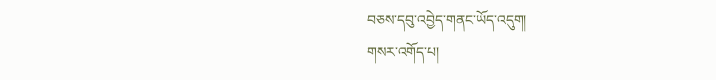བཅས་དབུ་འབྱེད་གནང་ཡོད་འདུག།
གསར་འགོད་པ།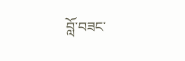བློ་བཟང་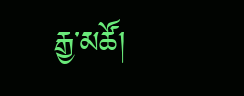རྒྱ་མཚོ།